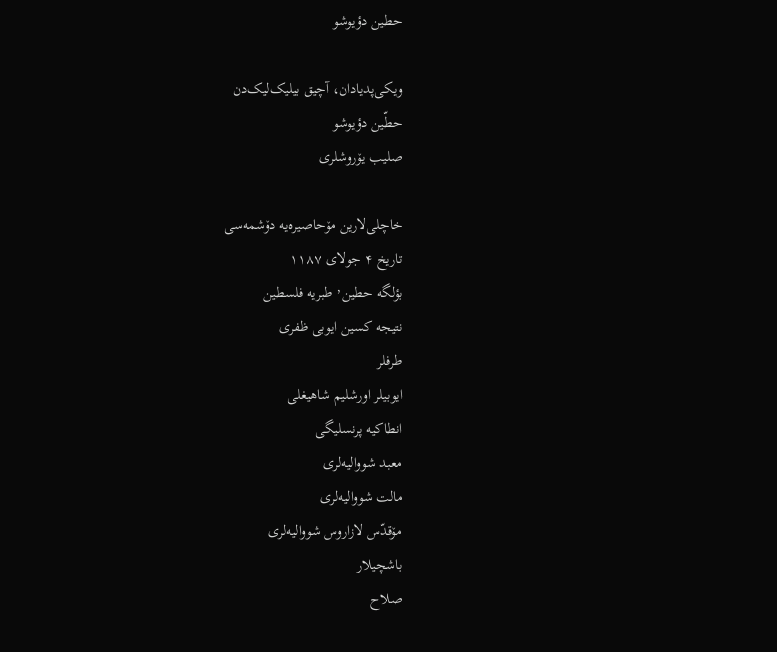حطین دؤیوشو

ویکی‌پدیادان، آچیق بیلیک‌لیک‌دن
حطّین دؤیوشو
صلیب یۆروشلری

خاچلی‌لارین مۆحاصیره‌یه دۆشمه‌سی
تاریخ ۴ جولای ۱۱۸۷
بؤلگه حطین٬ طبریه فلسطین
نتیجه کسین ایوبی ظفری
طرفلر
ایوبیلر اورشلیم شاهیغلی
انطاکیه پرنسلیگی
معبد شووالیه‌لری
مالت شووالیه‌لری
مۆقدّس لازاروس شووالیه‌لری
باشچیلار
صلاح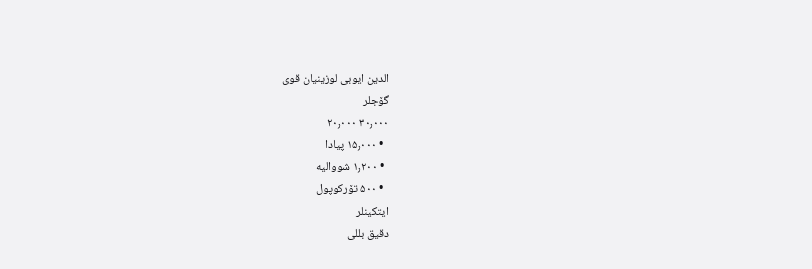الدین ایوبی لوزینیان قوی
گۆجلر
۳۰٫۰۰۰ ۲۰٫۰۰۰
  • ۱۵٫۰۰۰ پیادا
  • ۱٫۲۰۰ شووالیه
  • ۵۰۰ تۆرکوپول
ایتکینلر
دقیق بللی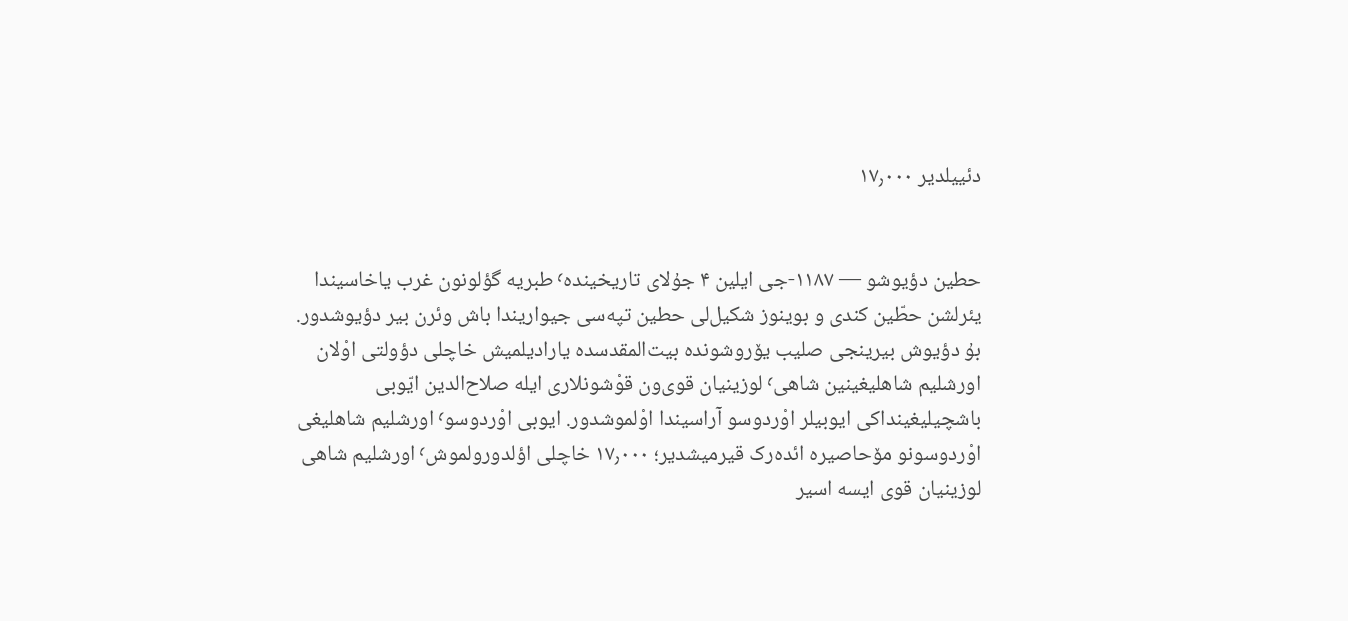دئییلدیر ۱۷٫۰۰۰


حطین دؤیوشو — ۱۱۸۷-جی ایلین ۴ جۇلای تاریخینده٬ طبریه گؤلونون غرب یاخاسیندا یئرلشن حطّین کندی و بوینوز شکیل‌لی حطین تپه‌سی جیواریندا باش وئرن بیر دؤیوشدور. بۇ دؤیوش بیرینجی صلیب یۆروشونده بیت‌المقدسده یارادیلمیش خاچلی دؤولتی اوْلان اورشلیم شاهلیغینین شاهی٬ لوزینیان قوی‌ون قوْشونلاری ایله صلاح‌الدین ایّوبی باشچیلیغینداکی ایوبیلر اوْردوسو آراسیندا اوْلموشدور. ایوبی اوْردوسو٬ اورشلیم شاهلیغی اوْردوسونو مۆحاصیره ائده‌رک قیرمیشدیر؛ ۱۷٫۰۰۰ خاچلی اؤلدورولموش٬ اورشلیم شاهی لوزینیان قوی ایسه اسیر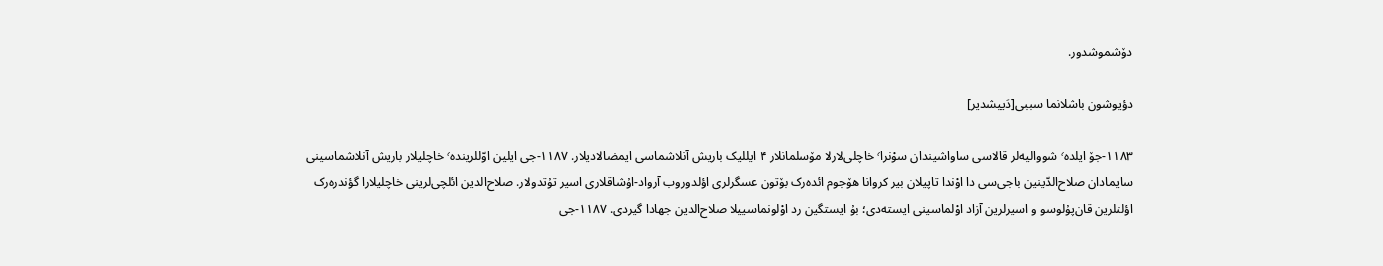دۆشموشدور.

دؤیوشون باشلانما سببی[دَییشدیر]

۱۱۸۳-جۆ ایلده٬ شووالیه‌لر قالاسی ساواشیندان سوْنرا٬ خاچلی‌لارلا مۆسلمانلار ۴ ایللیک باریش آنلاشماسی ایمضالادیلار. ۱۱۸۷-جی ایلین اوّللرینده٬ خاچلیلار باریش آنلاشماسینی سایمادان صلاح‌الدّینین باجی‌سی دا اوْندا تاپیلان بیر کروانا هۆجوم ائده‌رک بۆتون عسگرلری اؤلدوروب آرواد-اۇشاقلاری اسیر تۇتدولار. صلاح‌الدین ائلچی‌لرینی خاچلیلارا گؤندره‌رک اؤلنلرین قان‌پۇلوسو و اسیرلرین آزاد اوْلماسینی ایسته‌دی؛ بۇ ایستگین رد اوْلونماسییلا صلاح‌الدین جهادا گیردی. ۱۱۸۷-جی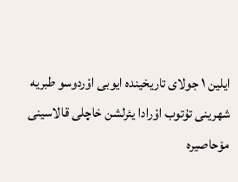ایلین ۱ جولای تاریخینده ایوبی اوْردوسو طبریه شهرینی تۇتوب اوْرادا یئرلشن خاچلی قالاسینی مۆحاصیره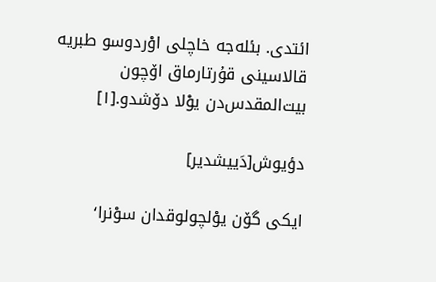ائتدی. بئله‌جه خاچلی اوْردوسو طبریه قالاسینی قۇرتارماق اۆچون بیت‌المقدس‌دن یوْلا دۆشدو.[۱]

دؤیوش[دَییشدیر]

ایکی گۆن یوْلچولوقدان سوْنرا٬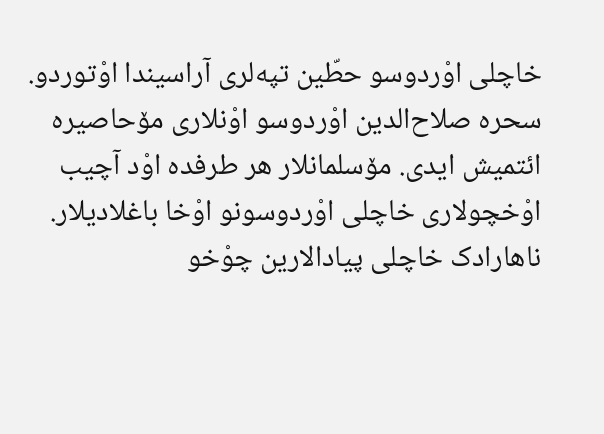خاچلی اوْردوسو حطّین تپه‌لری آراسیندا اوْتوردو. سحره صلاح‌الدین اوْردوسو اوْنلاری مۆحاصیره ائتمیش ایدی. مۆسلمانلار هر طرفده اوْد آچیب اوْخچولاری خاچلی اوْردوسونو اوْخا باغلادیلار. ناهارادک خاچلی پیادالارین چوْخو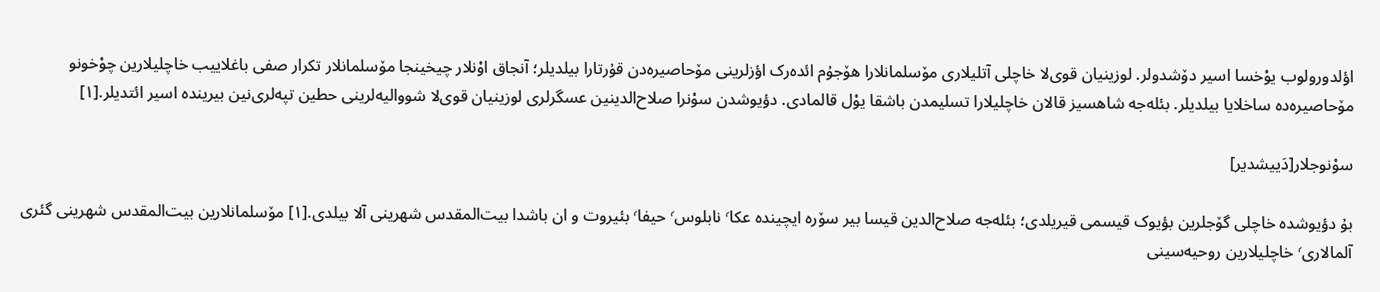اؤلدورولوب یوْخسا اسیر دۆشدولر. لوزینیان قوی‌لا خاچلی آتلیلاری مۆسلمانلارا هۆجۇم ائده‌رک اؤزلرینی مۆحاصیره‌دن قۇرتارا بیلدیلر؛ آنجاق اوْنلار چیخینجا مۆسلمانلار تکرار صفی باغلاییب خاچلیلارین چوْخونو مۆحاصیره‌ده ساخلایا بیلدیلر. بئله‌جه شاهسیز قالان خاچلیلارا تسلیمدن باشقا یوْل قالمادی. دؤیوشدن سوْنرا صلاح‌الدینین عسگرلری لوزینیان قوی‌لا شووالیه‌لرینی حطین تپه‌لری‌نین بیرینده اسیر ائتدیلر.[۱]

سوْنوجلار[دَییشدیر]

بۇ دؤیوشده خاچلی گۆجلرین بؤیوک قیسمی قیریلدی؛ بئله‌جه صلاح‌الدین قیسا بیر سۆره ایچینده عکا٬ نابلوس٬ حیفا٬ بئیروت و ان باشدا بیت‌المقدس شهرینی آلا بیلدی.[۱] مۆسلمانلارین بیت‌المقدس شهرینی گئری آلمالاری٬ خاچلیلارین روحیه‌سینی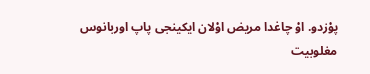پوْزدو. اوْ چاغدا مریض اوْلان ایکینجی پاپ اوربانوس مغلوبیت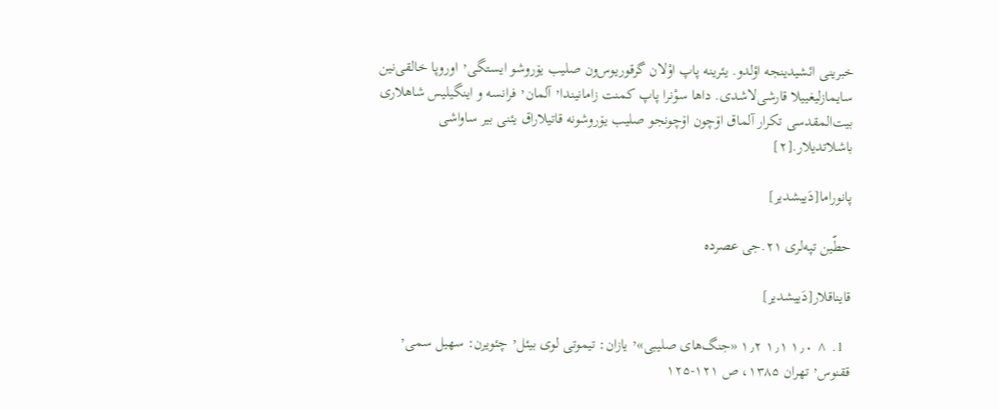خبرینی ائشیدینجه اؤلدو. یئرینه پاپ اوْلان گرقوریوس‌ون صلیب یۆروشو ایستگی٬ اوروپا خالقی‌نین سایمازلیغییلا قارشی‌لاشدی. داها سوْنرا پاپ کمنت زامانیندا٬ آلمان٬ فرانسه و اینگیلیس شاهلاری بیت‌المقدسی تکرار آلماق اۆچون اۆچونجو صلیب یۆروشونه قاتیلاراق یئنی بیر ساواشی باشلاتدیلار.[۲]

پانوراما[دَییشدیر]

حطّین تپه‌لری ۲۱.جی عصرده

قایناقلار[دَییشدیر]

  1. ^ ۱٫۰ ۱٫۱ ۱٫۲ «جنگ‌های صلیبی»٬ یازان: تیموتی لوی بیئل٬ چئویرن: سهیل سمی٬ ققنوس٬ تهران ۱۳۸۵، ص ۱۲۱-۱۲۵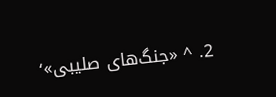2. ^ «جنگ‌های صلیبی»٬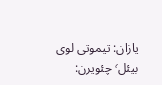یازان: تیموتی لوی بیئل٬ چئویرن: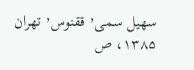سهیل سمی٬ ققنوس٬ تهران ۱۳۸۵، ص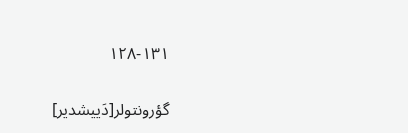۱۲۸-۱۳۱

گؤرونتولر[دَییشدیر]